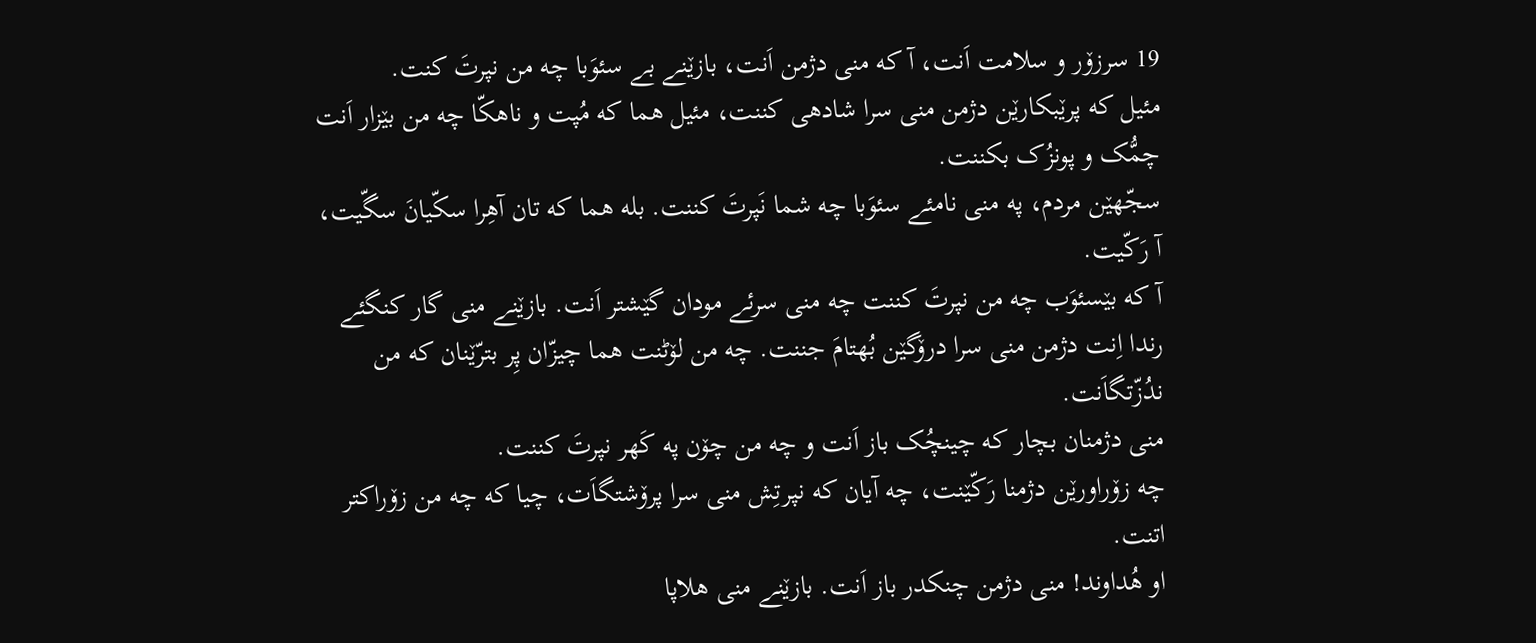19 سرزۆر و سلامت اَنت، آ که منی دژمن اَنت، بازێنے بے سئوَبا چه من نپرتَ کنت.
مئیل که پرێبکارێن دژمن منی سرا شادهی کننت، مئیل هما که مُپت و ناهکّا چه من بێزار اَنت چمُّک و پونزُک بکننت.
سجّهێن مردم، په منی نامئے سئوَبا چه شما نَپرتَ کننت. بله هما که تان آهِرا سکّیانَ سگّیت، آ رَکّیت.
آ که بێسئوَب چه من نپرتَ کننت چه منی سرئے مودان گێشتر اَنت. بازێنے منی گار کنگئے رندا اِنت دژمن منی سرا درۆگێن بُهتامَ جننت. چه من لۆٹنت هما چیزّان پِر بترّێنان که من ندُزّتگاَنت.
منی دژمنان بچار که چینچُک باز اَنت و چه من چۆن په کَهر نپرتَ کننت.
چه زۆراورێن دژمنا رَکّێنت، چه آیان که نپرتِش منی سرا پرۆشتگاَت، چیا که چه من زۆراکتر اتنت.
او هُداوند! منی دژمن چنکدر باز اَنت. بازێنے منی هلاپا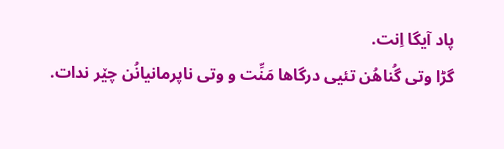پاد آیگا اِنت.
گڑا وتی گُناهُن تئیی درگاها مَنِّت و وتی ناپرمانیانُن چێر ندات.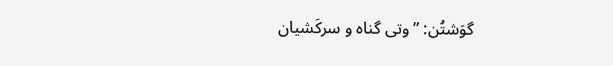گوَشتُن: ”وتی گناه و سرکَشیان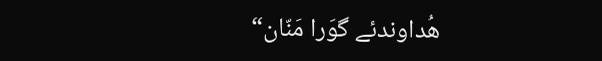هُداوندئے گوَرا مَنّان“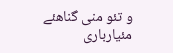و تئو منی گناهئے مئیارباری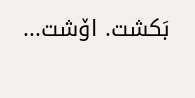بَکشت. اۆشت...